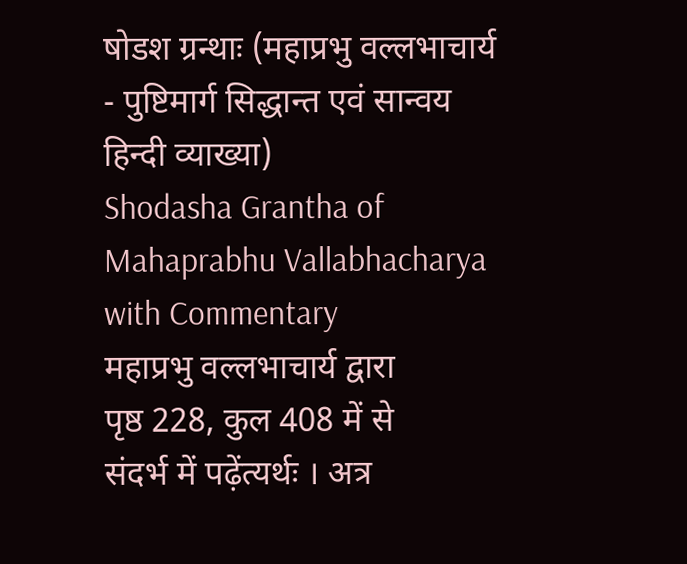षोडश ग्रन्थाः (महाप्रभु वल्लभाचार्य - पुष्टिमार्ग सिद्धान्त एवं सान्वय हिन्दी व्याख्या)
Shodasha Grantha of Mahaprabhu Vallabhacharya with Commentary
महाप्रभु वल्लभाचार्य द्वारा
पृष्ठ 228, कुल 408 में से
संदर्भ में पढ़ेंत्यर्थः । अत्र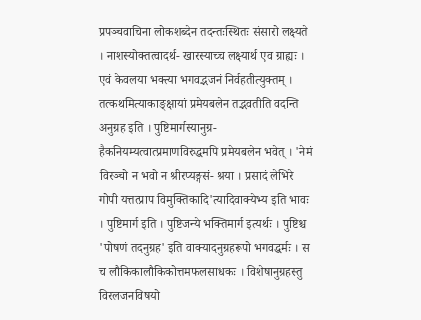प्रपञ्चवाचिना लोकशब्देन तदन्तःस्थितः संसारो लक्ष्यते । नाशस्योक्तत्वादर्थ- खारस्याच्च लक्ष्यार्थ एव ग्राह्यः । एवं केवलया भक्त्या भगवद्भजनं निर्वहतीत्युक्तम् । तत्कथमित्याकाङ्क्षायां प्रमेयबलेन तद्भवतीति वदन्ति अनुग्रह इति । पुष्टिमार्गस्यानुग्र- हैकनियम्यत्वात्प्रमाणविरुद्धमपि प्रमेयबलेन भवेत् । 'नेमं विरञ्चो न भवो न श्रीरप्यङ्गसं- श्रया । प्रसादं लेभिरे गोपी यत्तत्प्राप विमुक्तिकादि'त्यादिवाक्येभ्य इति भावः । पुष्टिमार्ग इति । पुष्टिजन्ये भक्तिमार्ग इत्यर्थः । पुष्टिश्च 'पोषणं तदनुग्रह' इति वाक्यादनुग्रहरूपो भगवद्धर्मः । स च लौकिकालौकिकोत्तमफलसाधकः । विशेषानुग्रहस्तु विरलजनविषयो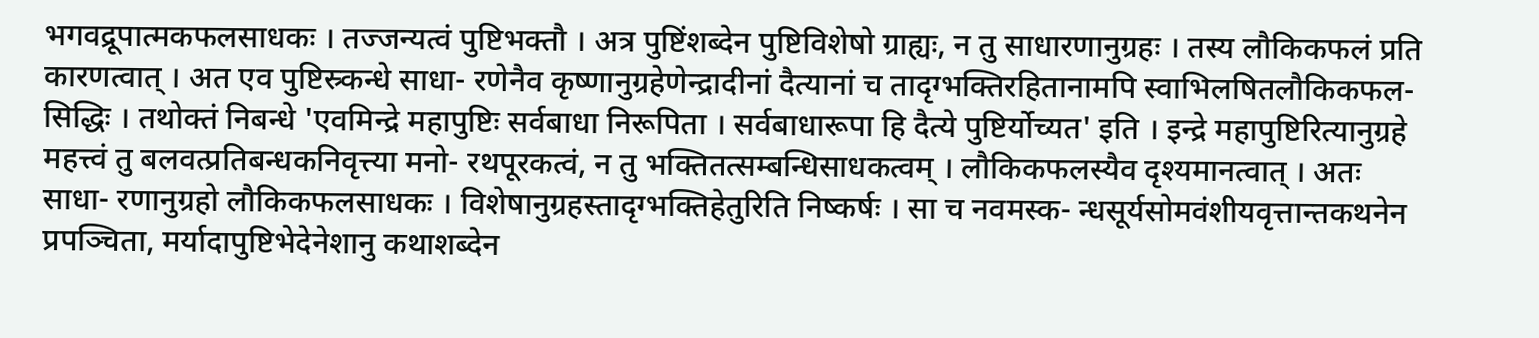भगवद्रूपात्मकफलसाधकः । तज्जन्यत्वं पुष्टिभक्तौ । अत्र पुष्टिंशब्देन पुष्टिविशेषो ग्राह्यः, न तु साधारणानुग्रहः । तस्य लौकिकफलं प्रति कारणत्वात् । अत एव पुष्टिस्र्कन्धे साधा- रणेनैव कृष्णानुग्रहेणेन्द्रादीनां दैत्यानां च तादृग्भक्तिरहितानामपि स्वाभिलषितलौकिकफल- सिद्धिः । तथोक्तं निबन्धे 'एवमिन्द्रे महापुष्टिः सर्वबाधा निरूपिता । सर्वबाधारूपा हि दैत्ये पुष्टिर्योच्यत' इति । इन्द्रे महापुष्टिरित्यानुग्रहे महत्त्वं तु बलवत्प्रतिबन्धकनिवृत्त्या मनो- रथपूरकत्वं, न तु भक्तितत्सम्बन्धिसाधकत्वम् । लौकिकफलस्यैव दृश्यमानत्वात् । अतः साधा- रणानुग्रहो लौकिकफलसाधकः । विशेषानुग्रहस्तादृग्भक्तिहेतुरिति निष्कर्षः । सा च नवमस्क- न्धसूर्यसोमवंशीयवृत्तान्तकथनेन प्रपञ्चिता, मर्यादापुष्टिभेदेनेशानु कथाशब्देन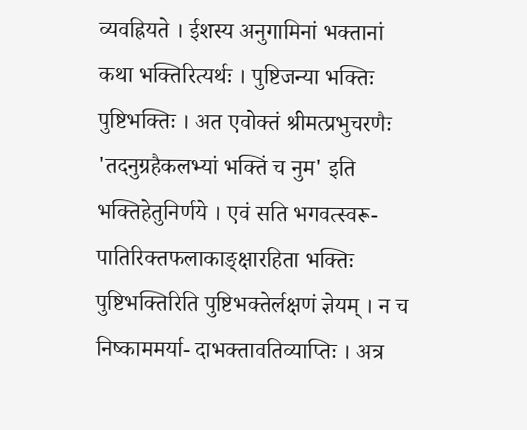व्यवह्रियते । ईशस्य अनुगामिनां भक्तानां कथा भक्तिरित्यर्थः । पुष्टिजन्या भक्तिः पुष्टिभक्तिः । अत एवोक्तं श्रीमत्प्रभुचरणैः 'तदनुग्रहैकलभ्यां भक्तिं च नुम' इति भक्तिहेतुनिर्णये । एवं सति भगवत्स्वरू- पातिरिक्तफलाकाङ्क्षारहिता भक्तिः पुष्टिभक्तिरिति पुष्टिभक्तेर्लक्षणं ज्ञेयम् । न च निष्काममर्या- दाभक्तावतिव्याप्तिः । अत्र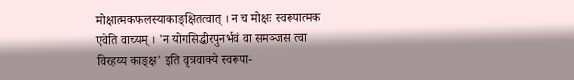मोक्षात्मकफलस्याकाङ्क्षितत्वात् । न च मोक्षः स्वरूपात्मक एवेति वाच्यम् । 'न योगसिद्धीरपुनर्भवं वा समञ्जस त्वा विरहय्य काङ्क्ष' इति वृत्रवाक्ये स्वरूपा-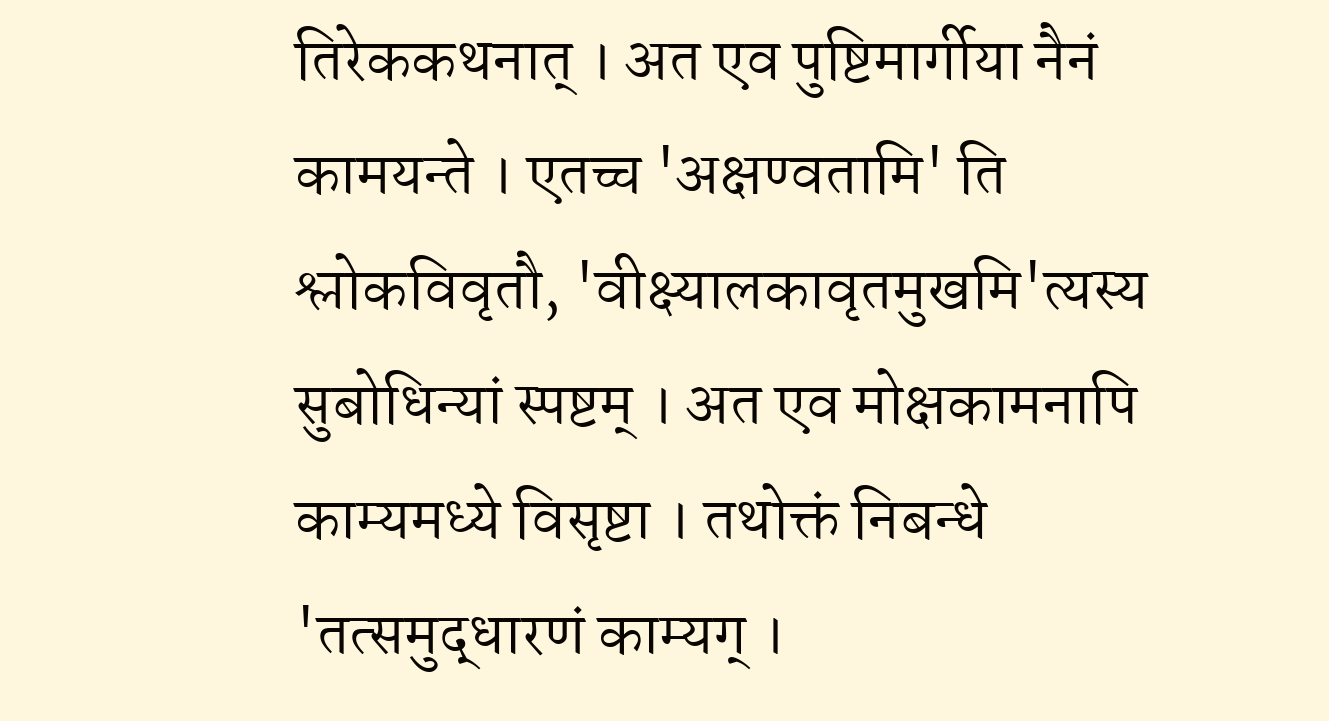तिरेककथनात् । अत एव पुष्टिमार्गीया नैनं कामयन्ते । एतच्च 'अक्षण्वतामि' ति श्लोकविवृतौ, 'वीक्ष्यालकावृतमुखमि'त्यस्य सुबोधिन्यां स्पष्टम् । अत एव मोक्षकामनापि काम्यमध्ये विसृष्टा । तथोक्तं निबन्धे 'तत्समुद्धारणं काम्यग् ।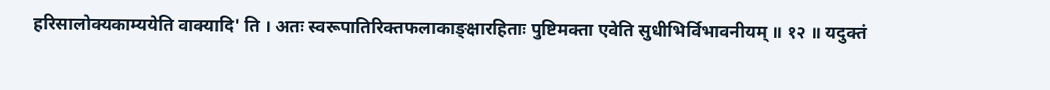हरिसालोक्यकाम्ययेति वाक्यादि' ति । अतः स्वरूपातिरिक्तफलाकाङ्क्षारहिताः पुष्टिमक्ता एवेति सुधीभिर्विभावनीयम् ॥ १२ ॥ यदुक्तं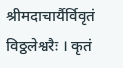श्रीमदाचार्यैर्विवृतं विठ्ठलेश्वरैः । कृतं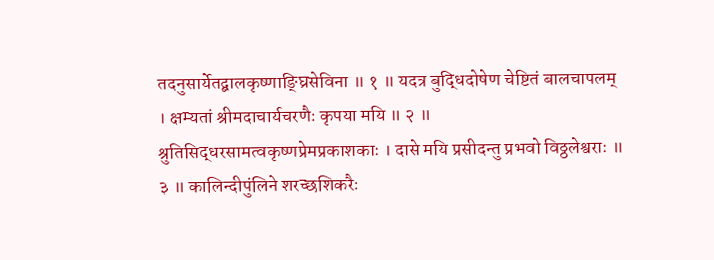तदनुसार्येतद्बालकृष्णाङ्घ्रिसेविना ॥ १ ॥ यदत्र बुद्धिदोषेण चेष्टितं बालचापलम् । क्षम्यतां श्रीमदाचार्यचरणैः कृपया मयि ॥ २ ॥ श्रुतिसिद्धरसामत्वकृष्णप्रेमप्रकाशकाः । दासे मयि प्रसीदन्तु प्रभवो विठ्ठलेश्वराः ॥ ३ ॥ कालिन्दीपुंलिने शरच्छशिकरैः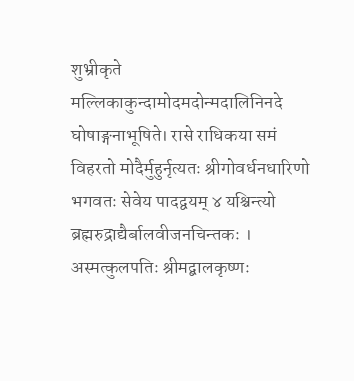शुभ्रीकृते मल्लिकाकुन्दामोदमदोन्मदालिनिनदे घोषाङ्गनाभूषिते। रासे राधिकया समं विहरतो मोदैर्मुहुर्नृत्यतः श्रीगोवर्धनधारिणो भगवतः सेवेय पादद्वयम् ४ यश्चिन्त्यो ब्रह्मरुद्राद्यैर्बालवीजनचिन्तकः । अस्मत्कुलपतिः श्रीमद्बालकृष्णः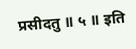प्रसीदतु ॥ ५ ॥ इति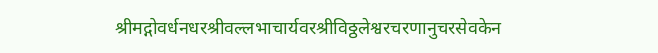श्रीमद्गोवर्धनधरश्रीवल्लभाचार्यवरश्रीविठ्ठलेश्वरचरणानुचरसेवकेन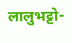लालुभट्टो-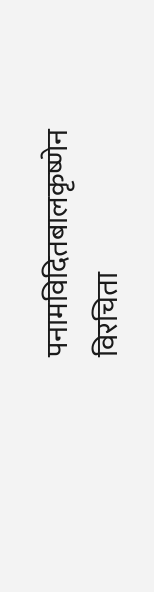पनामविदितबालकृष्णेन विरचिता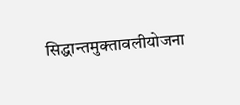सिद्धान्तमुक्तावलीयोजना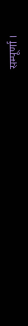सम्पूर्णा ।